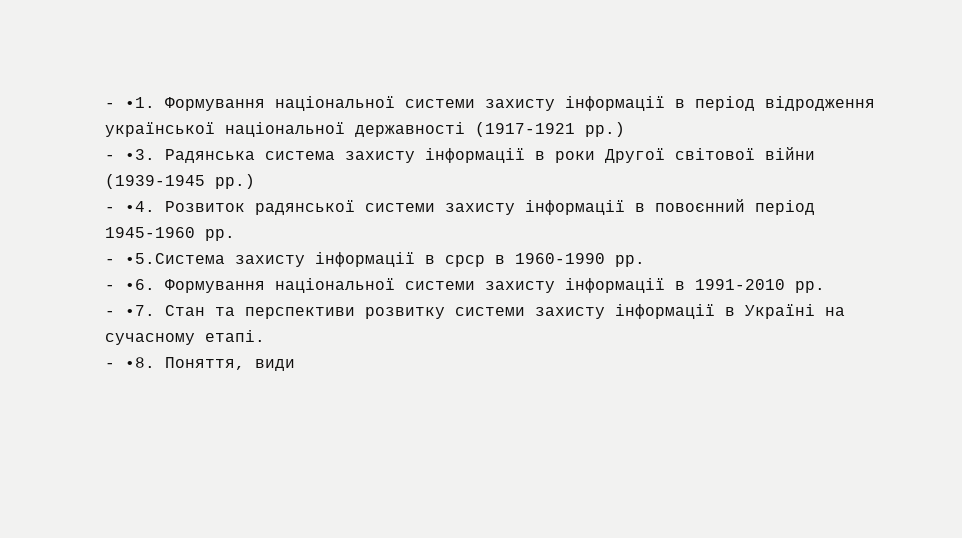- •1. Формування національної системи захисту інформації в період відродження української національної державності (1917-1921 рр.)
- •3. Радянська система захисту інформації в роки Другої світової війни (1939-1945 рр.)
- •4. Розвиток радянської системи захисту інформації в повоєнний період 1945-1960 рр.
- •5.Система захисту інформації в срср в 1960-1990 рр.
- •6. Формування національної системи захисту інформації в 1991-2010 рр.
- •7. Стан та перспективи розвитку системи захисту інформації в Україні на сучасному етапі.
- •8. Поняття, види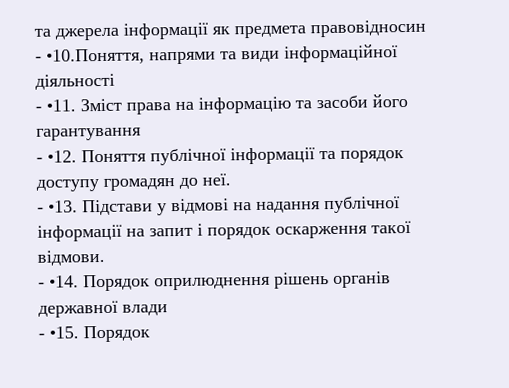та джерела інформації як предмета правовідносин
- •10.Поняття, напрями та види інформаційної діяльності
- •11. Зміст права на інформацію та засоби його гарантування
- •12. Поняття публічної інформації та порядок доступу громадян до неї.
- •13. Підстави у відмові на надання публічної інформації на запит і порядок оскарження такої відмови.
- •14. Порядок оприлюднення рішень органів державної влади
- •15. Порядок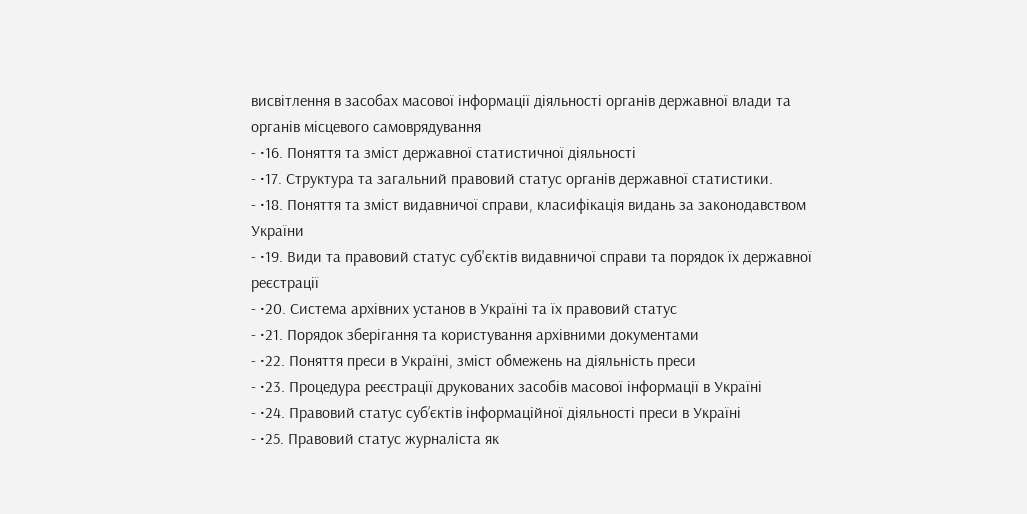висвітлення в засобах масової інформації діяльності органів державної влади та органів місцевого самоврядування
- •16. Поняття та зміст державної статистичної діяльності
- •17. Структура та загальний правовий статус органів державної статистики.
- •18. Поняття та зміст видавничої справи, класифікація видань за законодавством України
- •19. Види та правовий статус суб'єктів видавничої справи та порядок їх державної реєстрації
- •20. Система архівних установ в Україні та їх правовий статус
- •21. Порядок зберігання та користування архівними документами
- •22. Поняття преси в Україні, зміст обмежень на діяльність преси
- •23. Процедура реєстрації друкованих засобів масової інформації в Україні
- •24. Правовий статус суб’єктів інформаційної діяльності преси в Україні
- •25. Правовий статус журналіста як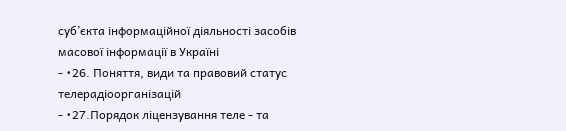суб’єкта інформаційної діяльності засобів масової інформації в Україні
- •26. Поняття, види та правовий статус телерадіоорганізацій
- •27.Порядок ліцензування теле - та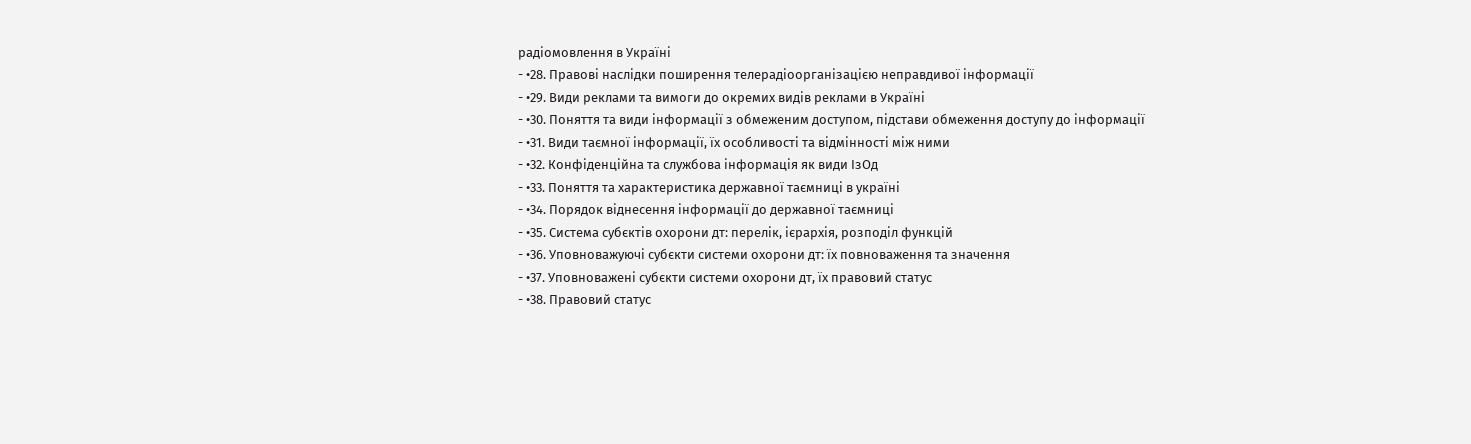радіомовлення в Україні
- •28. Правові наслідки поширення телерадіоорганізацією неправдивої інформації
- •29. Види реклами та вимоги до окремих видів реклами в Україні
- •30. Поняття та види інформації з обмеженим доступом, підстави обмеження доступу до інформації
- •31. Види таємної інформації, їх особливості та відмінності між ними
- •32. Конфіденційна та службова інформація як види ІзОд
- •33. Поняття та характеристика державної таємниці в україні
- •34. Порядок віднесення інформації до державної таємниці
- •35. Система субєктів охорони дт: перелік, ієрархія, розподіл функцій
- •36. Уповноважуючі субєкти системи охорони дт: їх повноваження та значення
- •37. Уповноважені субєкти системи охорони дт, їх правовий статус
- •38. Правовий статус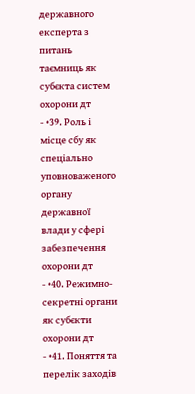державного експерта з питань таємниць як субєкта систем охорони дт
- •39. Роль і місце сбу як спеціально уповноваженого органу державної влади у сфері забезпечення охорони дт
- •40. Режимно-секретні органи як субєкти охорони дт
- •41. Поняття та перелік заходів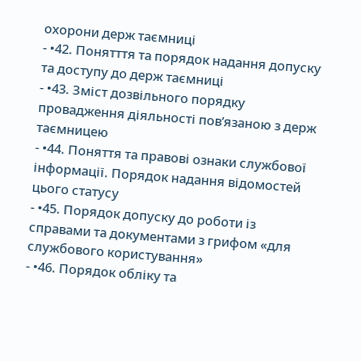охорони держ таємниці
- •42. Понятття та порядок надання допуску та доступу до держ таємниці
- •43. Зміст дозвільного порядку провадження діяльності пов’язаною з держ таємницею
- •44. Поняття та правові ознаки службової інформації. Порядок надання відомостей цього статусу
- •45. Порядок допуску до роботи із справами та документами з грифом «для службового користування»
- •46. Порядок обліку та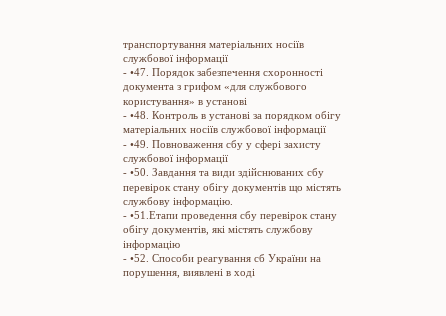транспортування матеріальних носіїв службової інформації
- •47. Порядок забезпечення схоронності документа з грифом «для службового користування» в установі
- •48. Контроль в установі за порядком обігу матеріальних носіїв службової інформації
- •49. Повноваження сбу у сфері захисту службової інформації
- •50. Завдання та види здійснюваних сбу перевірок стану обігу документів що містять службову інформацію.
- •51.Етапи проведення сбу перевірок стану обігу документів, які містять службову інформацію
- •52. Способи реагування сб України на порушення, виявлені в ході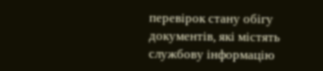перевірок стану обігу документів, які містять службову інформацію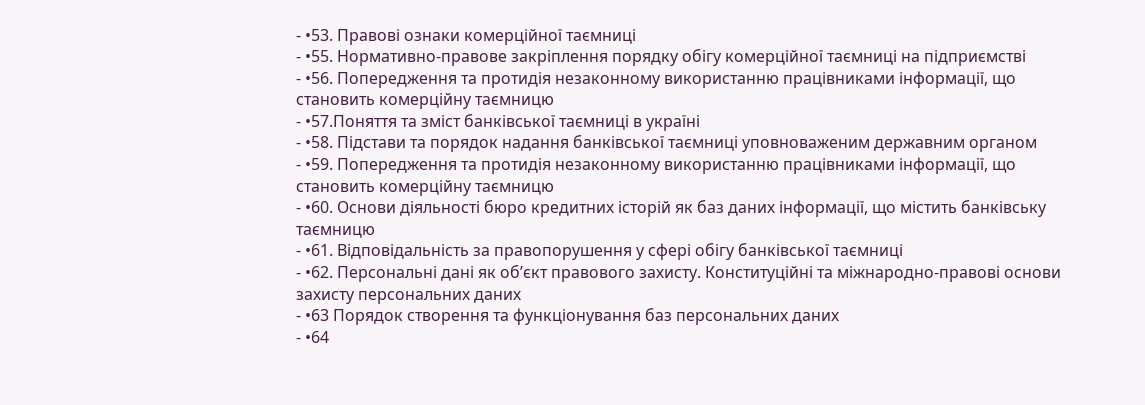- •53. Правові ознаки комерційної таємниці
- •55. Нормативно-правове закріплення порядку обігу комерційної таємниці на підприємстві
- •56. Попередження та протидія незаконному використанню працівниками інформації, що становить комерційну таємницю
- •57.Поняття та зміст банківської таємниці в україні
- •58. Підстави та порядок надання банківської таємниці уповноваженим державним органом
- •59. Попередження та протидія незаконному використанню працівниками інформації, що становить комерційну таємницю
- •60. Основи діяльності бюро кредитних історій як баз даних інформації, що містить банківську таємницю
- •61. Відповідальність за правопорушення у сфері обігу банківської таємниці
- •62. Персональні дані як об’єкт правового захисту. Конституційні та міжнародно-правові основи захисту персональних даних
- •63 Порядок створення та функціонування баз персональних даних
- •64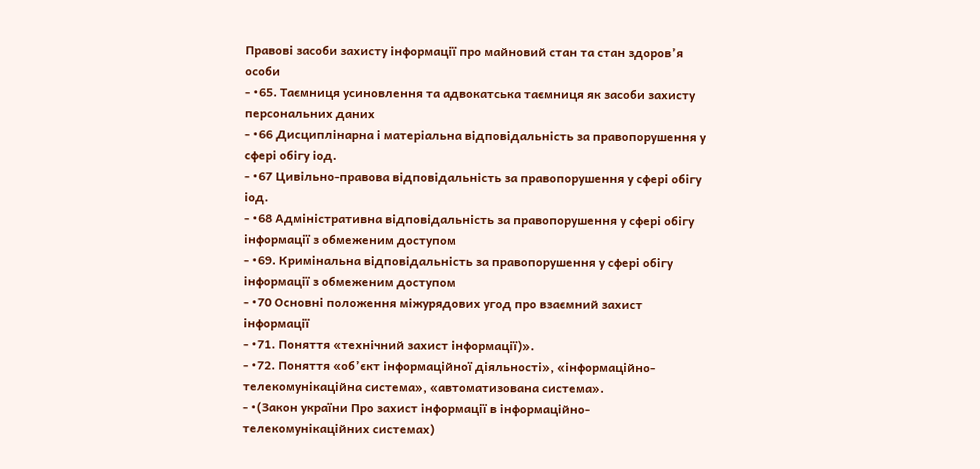Правові засоби захисту інформації про майновий стан та стан здоров’я особи
- •65. Таємниця усиновлення та адвокатська таємниця як засоби захисту персональних даних
- •66 Дисциплінарна і матеріальна відповідальність за правопорушення у сфері обігу іод.
- •67 Цивільно-правова відповідальність за правопорушення у сфері обігу іод.
- •68 Адміністративна відповідальність за правопорушення у сфері обігу інформації з обмеженим доступом
- •69. Кримінальна відповідальність за правопорушення у сфері обігу інформації з обмеженим доступом
- •70 Основні положення міжурядових угод про взаємний захист інформації
- •71. Поняття «технічний захист інформації)».
- •72. Поняття «об’єкт інформаційної діяльності», «інформаційно- телекомунікаційна система», «автоматизована система».
- •(Закон україни Про захист інформації в інформаційно-телекомунікаційних системах)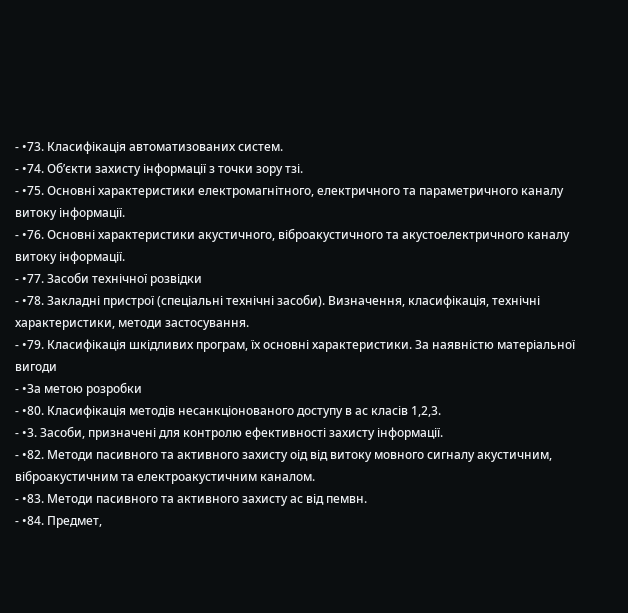- •73. Класифікація автоматизованих систем.
- •74. Об’єкти захисту інформації з точки зору тзі.
- •75. Основні характеристики електромагнітного, електричного та параметричного каналу витоку інформації.
- •76. Основні характеристики акустичного, віброакустичного та акустоелектричного каналу витоку інформації.
- •77. Засоби технічної розвідки
- •78. Закладні пристрої (спеціальні технічні засоби). Визначення, класифікація, технічні характеристики, методи застосування.
- •79. Класифікація шкідливих програм, їх основні характеристики. За наявністю матеріальної вигоди
- •За метою розробки
- •80. Класифікація методів несанкціонованого доступу в ас класів 1,2,3.
- •3. Засоби, призначені для контролю ефективності захисту інформації.
- •82. Методи пасивного та активного захисту оід від витоку мовного сигналу акустичним, віброакустичним та електроакустичним каналом.
- •83. Методи пасивного та активного захисту ас від пемвн.
- •84. Предмет,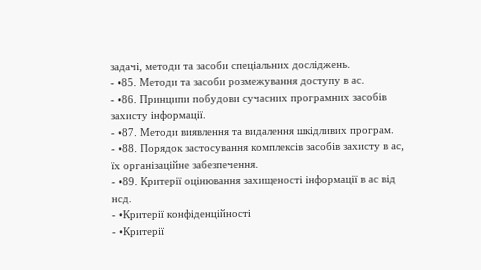задачі, методи та засоби спеціальних досліджень.
- •85. Методи та засоби розмежування доступу в ас.
- •86. Принципи побудови сучасних програмних засобів захисту інформації.
- •87. Методи виявлення та видалення шкідливих програм.
- •88. Порядок застосування комплексів засобів захисту в ас, їх організаційне забезпечення.
- •89. Критерії оцінювання захищеності інформації в ас від нсд.
- •Критерії конфіденційності
- •Критерії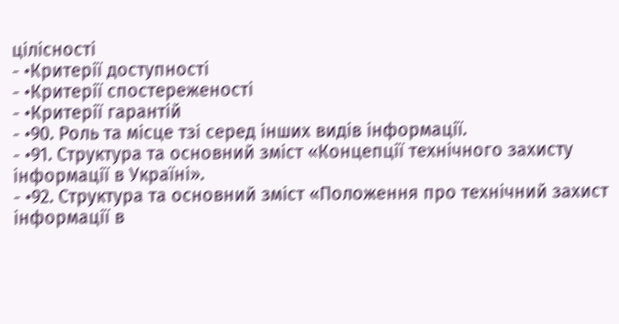цілісності
- •Критерії доступності
- •Критерії спостереженості
- •Критерії гарантій
- •90. Роль та місце тзі серед інших видів інформації.
- •91. Структура та основний зміст «Концепції технічного захисту інформації в Україні».
- •92. Структура та основний зміст «Положення про технічний захист інформації в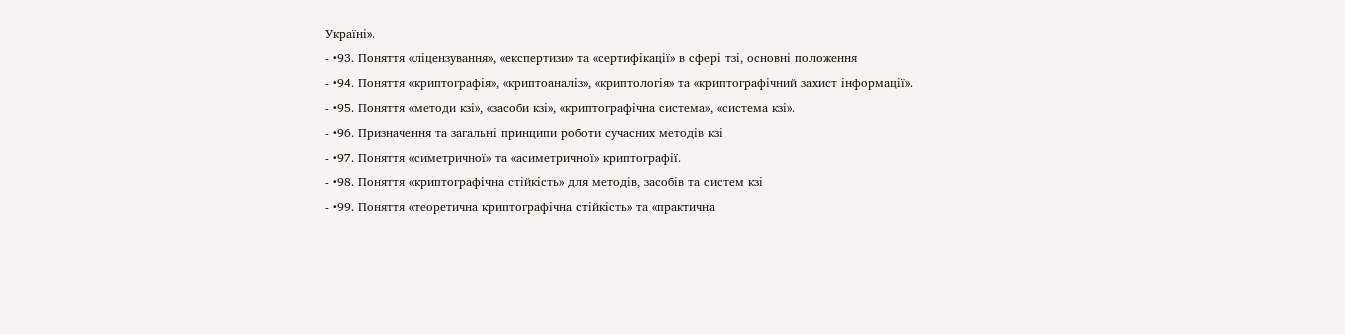Україні».
- •93. Поняття «ліцензування», «експертизи» та «сертифікації» в сфері тзі, основні положення
- •94. Поняття «криптографія», «криптоаналіз», «криптологія» та «криптографічний захист інформації».
- •95. Поняття «методи кзі», «засоби кзі», «криптографічна система», «система кзі».
- •96. Призначення та загальні принципи роботи сучасних методів кзі
- •97. Поняття «симетричної» та «асиметричної» криптографії.
- •98. Поняття «криптографічна стійкість» для методів, засобів та систем кзі
- •99. Поняття «теоретична криптографічна стійкість» та «практична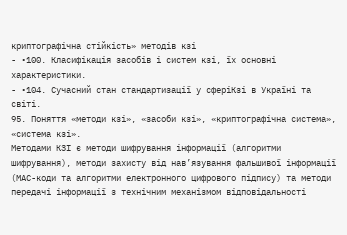криптографічна стійкість» методів кзі
- •100. Класифікація засобів і систем кзі, їх основні характеристики.
- •104. Сучасний стан стандартизації у сферіКзі в Україні та світі.
95. Поняття «методи кзі», «засоби кзі», «криптографічна система», «система кзі».
Методами КЗІ є методи шифрування інформації (алгоритми шифрування), методи захисту від нав’язування фальшивої інформації (МАС-коди та алгоритми електронного цифрового підпису) та методи передачі інформації з технічним механізмом відповідальності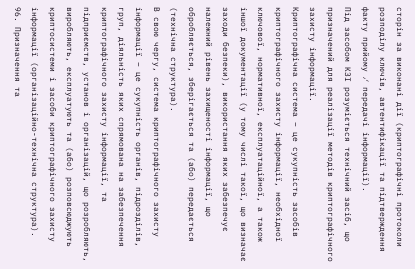сторін за виконані дії (криптографічні протоколи розподілу ключів, автентифікації та підтверждення факту прийому ∕ передачі інформації).
Під засобом КЗІ розуміється технічний засіб, що призначений для реалізації методів криптографічного захисту інформації.
Криптографічна система – це сукупність засобів криптографічного захисту інформації, необхідної ключової, нормативної, експлуатаційної, а також іншої документації (у тому числі такої, що визначає заходи безпеки), використання яких забезпечує належний рівень захищеності інформації, що обробляється, зберігається та (або) передається (технічна структура).
В свою чергу, система криптографічного захисту інформації – це сукупність органів, підрозділів, груп, діяльність яких спрямована на забезпечення криптографічного захисту інформації, та підприємств, установ і організацій, що розробляють, виробляють, експлуатують та (або) розповсюджують криптосистеми і засоби криптографічного захисту інформації (організаційно-технічна структура).
96. Призначення та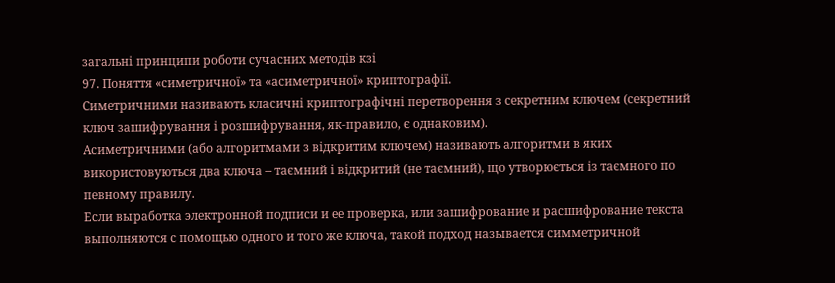загальні принципи роботи сучасних методів кзі
97. Поняття «симетричної» та «асиметричної» криптографії.
Симетричними називають класичні криптографічні перетворення з секретним ключем (секретний ключ зашифрування і розшифрування, як-правило, є однаковим).
Асиметричними (або алгоритмами з відкритим ключем) називають алгоритми в яких використовуються два ключа – таємний і відкритий (не таємний), що утворюється із таємного по певному правилу.
Если выработка электронной подписи и ее проверка, или зашифрование и расшифрование текста выполняются с помощью одного и того же ключа, такой подход называется симметричной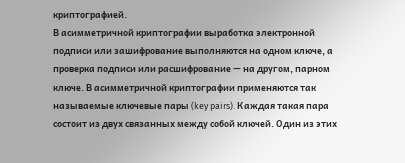криптографией.
В асимметричной криптографии выработка электронной подписи или зашифрование выполняются на одном ключе, а проверка подписи или расшифрование — на другом, парном ключе. В асимметричной криптографии применяются так называемые ключевые пары (key pairs). Каждая такая пара состоит из двух связанных между собой ключей. Один из этих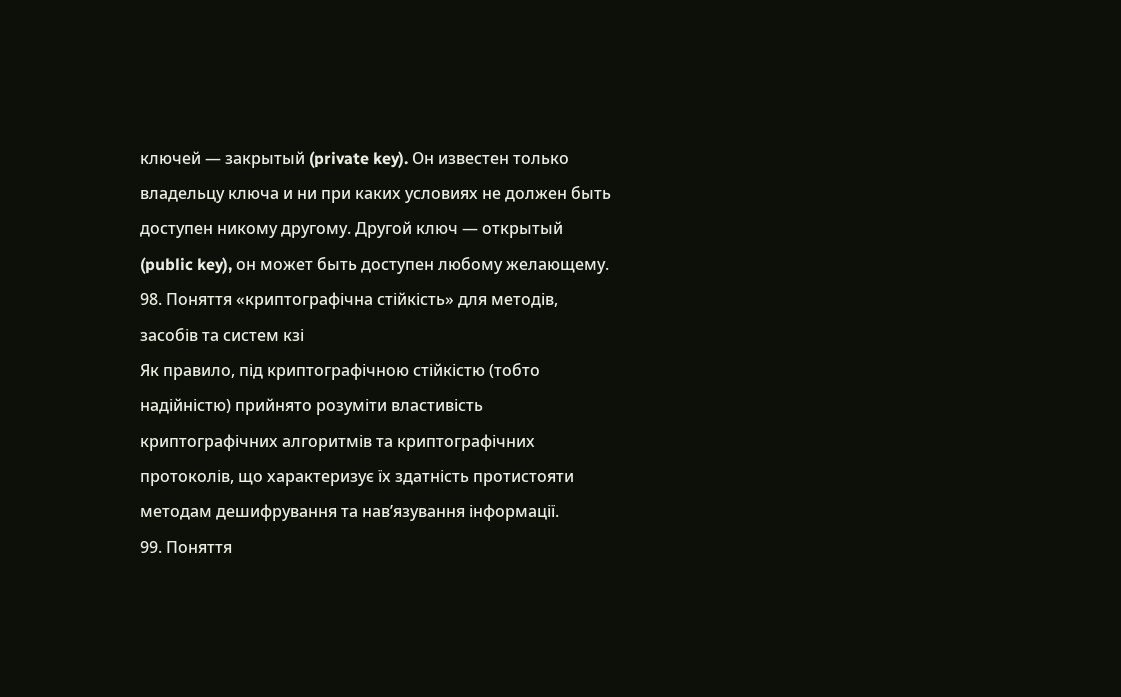ключей — закрытый (private key). Он известен только владельцу ключа и ни при каких условиях не должен быть доступен никому другому. Другой ключ — открытый (public key), он может быть доступен любому желающему.
98. Поняття «криптографічна стійкість» для методів, засобів та систем кзі
Як правило, під криптографічною стійкістю (тобто надійністю) прийнято розуміти властивість криптографічних алгоритмів та криптографічних протоколів, що характеризує їх здатність протистояти методам дешифрування та нав’язування інформації.
99. Поняття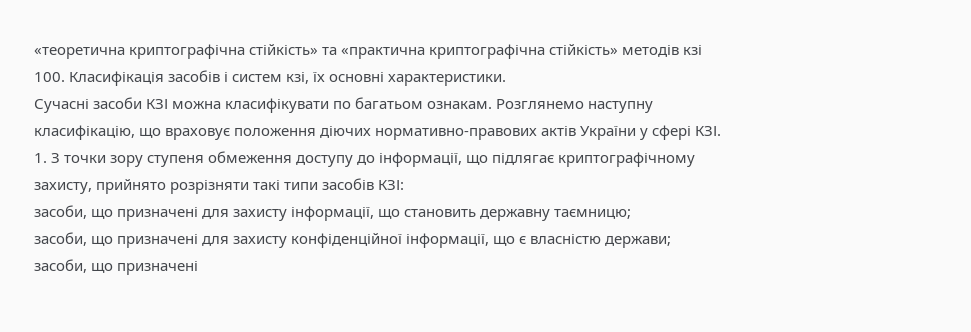«теоретична криптографічна стійкість» та «практична криптографічна стійкість» методів кзі
100. Класифікація засобів і систем кзі, їх основні характеристики.
Сучасні засоби КЗІ можна класифікувати по багатьом ознакам. Розглянемо наступну класифікацію, що враховує положення діючих нормативно-правових актів України у сфері КЗІ.
1. З точки зору ступеня обмеження доступу до інформації, що підлягає криптографічному захисту, прийнято розрізняти такі типи засобів КЗІ:
засоби, що призначені для захисту інформації, що становить державну таємницю;
засоби, що призначені для захисту конфіденційної інформації, що є власністю держави;
засоби, що призначені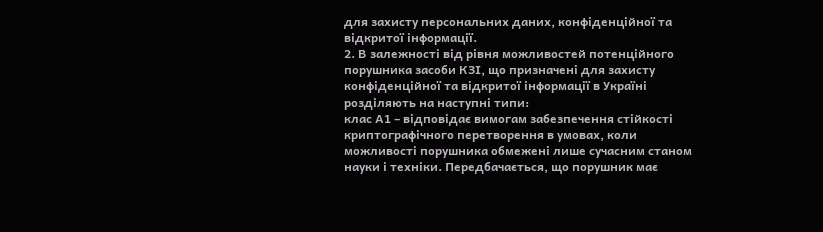для захисту персональних даних, конфіденційної та відкритої інформації.
2. В залежності від рівня можливостей потенційного порушника засоби КЗІ, що призначені для захисту конфіденційної та відкритої інформації в Україні розділяють на наступні типи:
клас А1 – відповідає вимогам забезпечення стійкості криптографічного перетворення в умовах, коли можливості порушника обмежені лише сучасним станом науки і техніки. Передбачається, що порушник має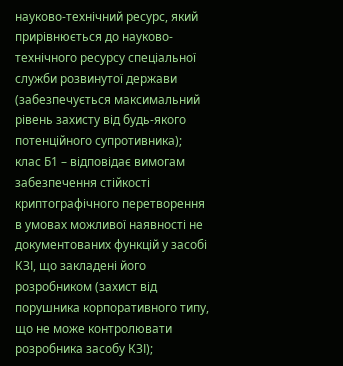науково-технічний ресурс, який прирівнюється до науково-технічного ресурсу спеціальної служби розвинутої держави (забезпечується максимальний рівень захисту від будь-якого потенційного супротивника);
клас Б1 – відповідає вимогам забезпечення стійкості криптографічного перетворення в умовах можливої наявності не документованих функцій у засобі КЗІ, що закладені його розробником (захист від порушника корпоративного типу, що не може контролювати розробника засобу КЗІ);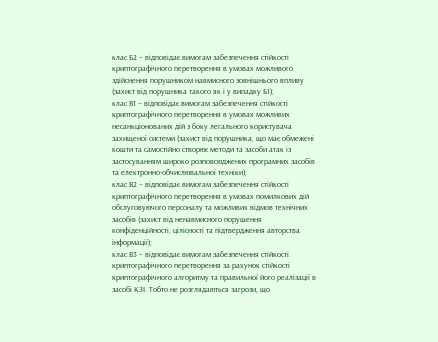клас Б2 – відповідає вимогам забезпечення стійкості криптографічного перетворення в умовах можливого здійснення порушником навмисного зовнішнього впливу (захист від порушника такого як і у випадку Б1);
клас В1 – відповідає вимогам забезпечення стійкості криптографічного перетворення в умовах можливих несанкціонованих дій з боку легального користувача захищеної системи (захист від порушника, що має обмежені кошти та самостійно створює методи та засоби атак із застосуванням широко розповсюджених програмних засобів та електронно-обчислювальної техніки);
клас В2 – відповідає вимогам забезпечення стійкості криптографічного перетворення в умовах помилкових дій обслуговуючого персоналу та можливих відмов технічних засобів (захист від ненавмисного порушення конфіденційності, цілісності та підтвердження авторства інформації);
клас В3 – відповідає вимогам забезпечення стійкості криптографічного перетворення за рахунок стійкості криптографічного алгоритму та правильної його реалізації в засобі КЗІ. Тобто не розглядаються загрози, що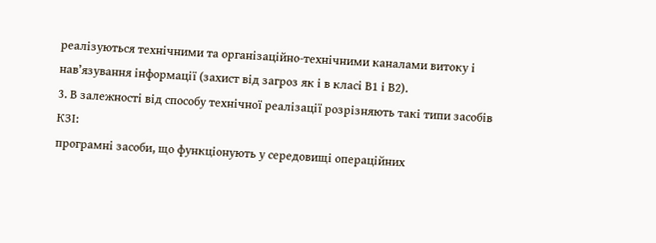реалізуються технічними та організаційно-технічними каналами витоку і нав’язування інформації (захист від загроз як і в класі В1 і В2).
3. В залежності від способу технічної реалізації розрізняють такі типи засобів КЗІ:
програмні засоби, що функціонують у середовищі операційних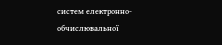систем електронно-обчислювальної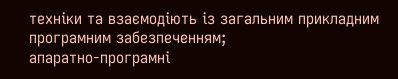техніки та взаємодіють із загальним прикладним програмним забезпеченням;
апаратно-програмні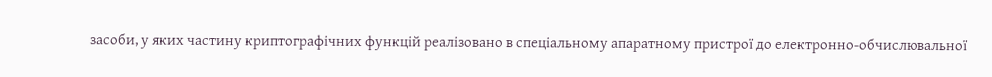засоби, у яких частину криптографічних функцій реалізовано в спеціальному апаратному пристрої до електронно-обчислювальної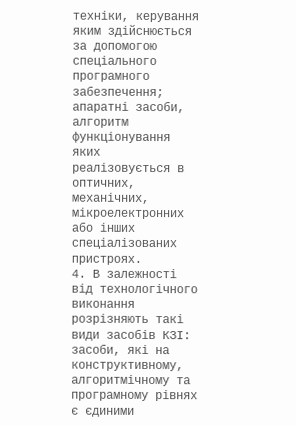техніки, керування яким здійснюється за допомогою спеціального програмного забезпечення;
апаратні засоби, алгоритм функціонування яких реалізовується в оптичних, механічних, мікроелектронних або інших спеціалізованих пристроях.
4. В залежності від технологічного виконання розрізняють такі види засобів КЗІ:
засоби, які на конструктивному, алгоритмічному та програмному рівнях є єдиними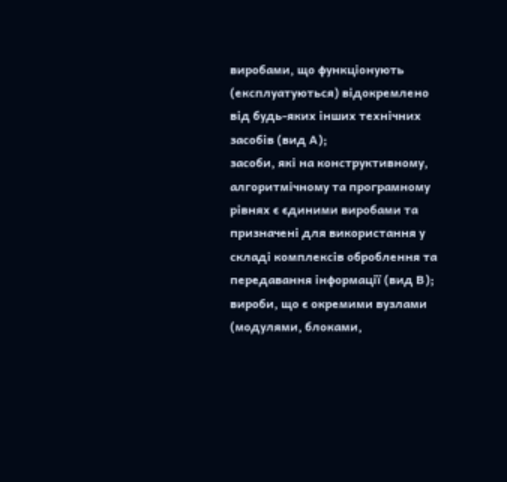виробами, що функціонують (експлуатуються) відокремлено від будь-яких інших технічних засобів (вид А);
засоби, які на конструктивному, алгоритмічному та програмному рівнях є єдиними виробами та призначені для використання у складі комплексів оброблення та передавання інформації (вид В);
вироби, що є окремими вузлами (модулями, блоками,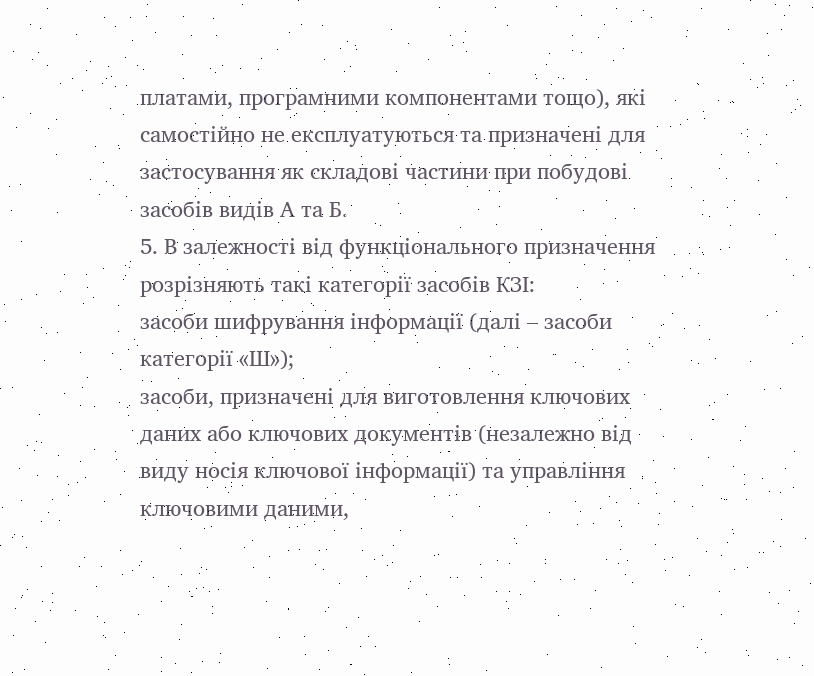платами, програмними компонентами тощо), які самостійно не експлуатуються та призначені для застосування як складові частини при побудові засобів видів А та Б.
5. В залежності від функціонального призначення розрізняють такі категорії засобів КЗІ:
засоби шифрування інформації (далі – засоби категорії «Ш»);
засоби, призначені для виготовлення ключових даних або ключових документів (незалежно від виду носія ключової інформації) та управління ключовими даними,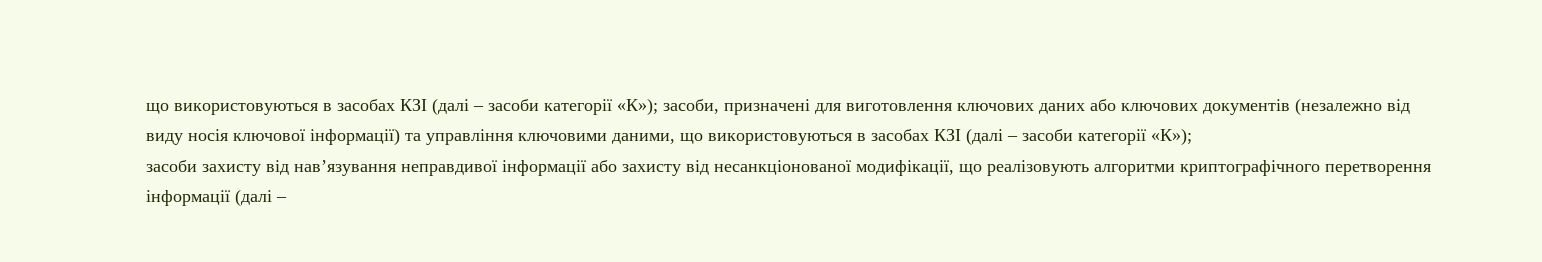що використовуються в засобах КЗІ (далі – засоби категорії «К»); засоби, призначені для виготовлення ключових даних або ключових документів (незалежно від виду носія ключової інформації) та управління ключовими даними, що використовуються в засобах КЗІ (далі – засоби категорії «К»);
засоби захисту від нав’язування неправдивої інформації або захисту від несанкціонованої модифікації, що реалізовують алгоритми криптографічного перетворення інформації (далі –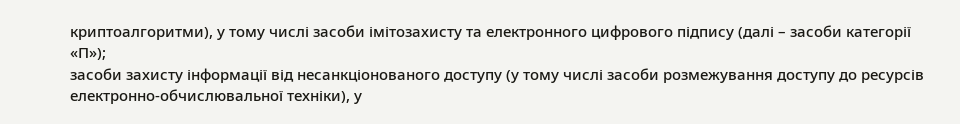криптоалгоритми), у тому числі засоби імітозахисту та електронного цифрового підпису (далі – засоби категорії «П»);
засоби захисту інформації від несанкціонованого доступу (у тому числі засоби розмежування доступу до ресурсів електронно-обчислювальної техніки), у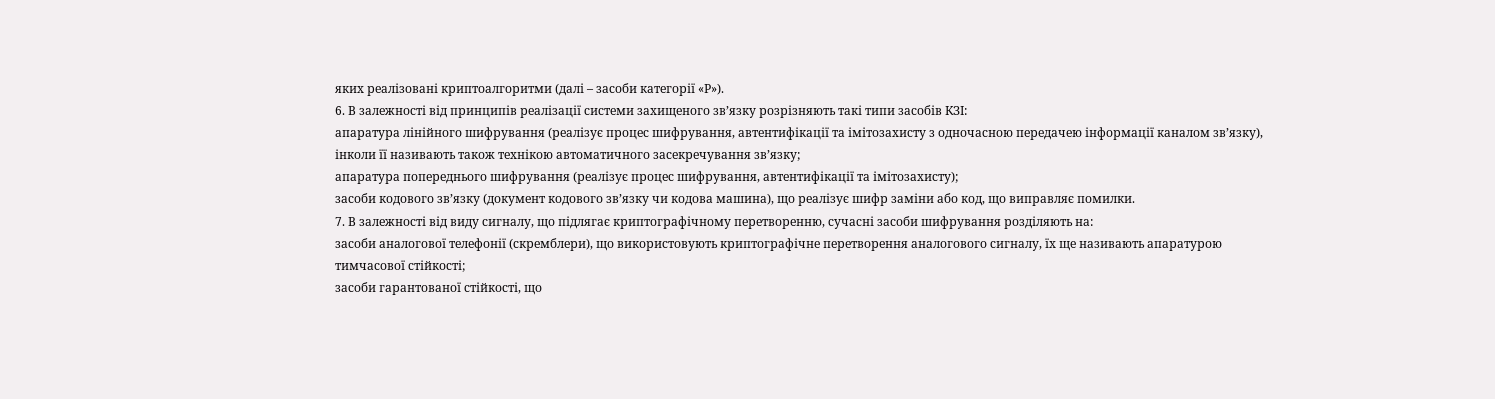яких реалізовані криптоалгоритми (далі – засоби категорії «Р»).
6. В залежності від принципів реалізації системи захищеного зв’язку розрізняють такі типи засобів КЗІ:
апаратура лінійного шифрування (реалізує процес шифрування, автентифікації та імітозахисту з одночасною передачею інформації каналом зв’язку), інколи її називають також технікою автоматичного засекречування зв’язку;
апаратура попереднього шифрування (реалізує процес шифрування, автентифікації та імітозахисту);
засоби кодового зв’язку (документ кодового зв’язку чи кодова машина), що реалізує шифр заміни або код, що виправляє помилки.
7. В залежності від виду сигналу, що підлягає криптографічному перетворенню, сучасні засоби шифрування розділяють на:
засоби аналогової телефонії (скремблери), що використовують криптографічне перетворення аналогового сигналу, їх ще називають апаратурою тимчасової стійкості;
засоби гарантованої стійкості, що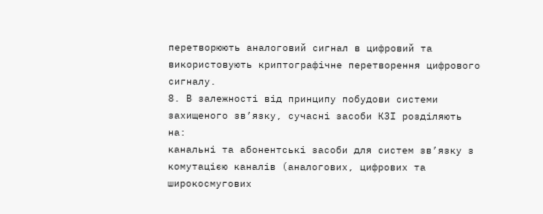перетворюють аналоговий сигнал в цифровий та використовують криптографічне перетворення цифрового сигналу.
8. В залежності від принципу побудови системи захищеного зв’язку, сучасні засоби КЗІ розділяють на:
канальні та абонентські засоби для систем зв’язку з комутацією каналів (аналогових, цифрових та широкосмугових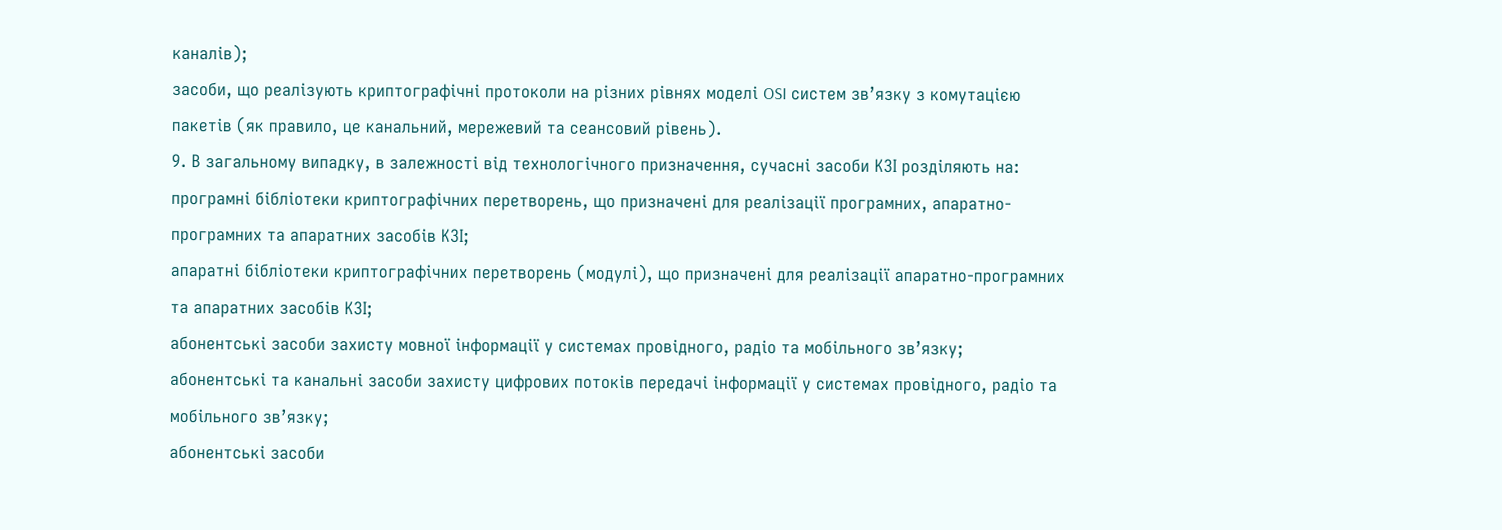каналів);
засоби, що реалізують криптографічні протоколи на різних рівнях моделі OSI систем зв’язку з комутацією пакетів (як правило, це канальний, мережевий та сеансовий рівень).
9. В загальному випадку, в залежності від технологічного призначення, сучасні засоби КЗІ розділяють на:
програмні бібліотеки криптографічних перетворень, що призначені для реалізації програмних, апаратно-програмних та апаратних засобів КЗІ;
апаратні бібліотеки криптографічних перетворень (модулі), що призначені для реалізації апаратно-програмних та апаратних засобів КЗІ;
абонентські засоби захисту мовної інформації у системах провідного, радіо та мобільного зв’язку;
абонентські та канальні засоби захисту цифрових потоків передачі інформації у системах провідного, радіо та мобільного зв’язку;
абонентські засоби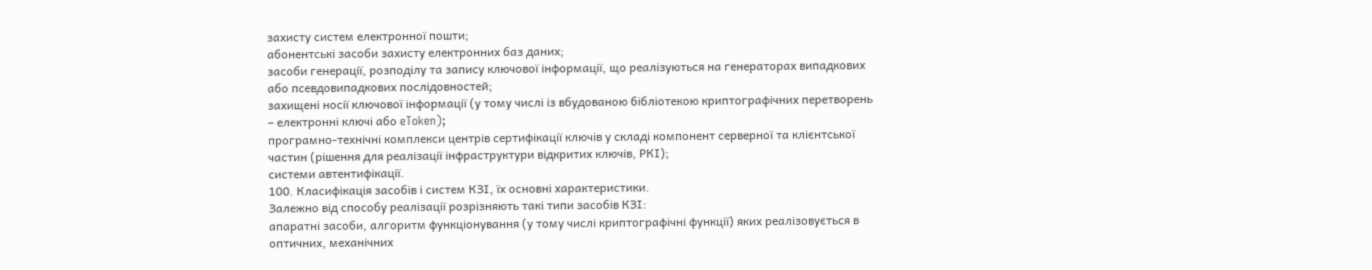захисту систем електронної пошти;
абонентські засоби захисту електронних баз даних;
засоби генерації, розподілу та запису ключової інформації, що реалізуються на генераторах випадкових або псевдовипадкових послідовностей;
захищені носії ключової інформації (у тому числі із вбудованою бібліотекою криптографічних перетворень – електронні ключі або eToken);
програмно-технічні комплекси центрів сертифікації ключів у складі компонент серверної та клієнтської частин (рішення для реалізації інфраструктури відкритих ключів, РКІ);
системи автентифікації.
100. Класифікація засобів і систем КЗІ, їх основні характеристики.
Залежно від способу реалізації розрізняють такі типи засобів КЗІ:
апаратні засоби, алгоритм функціонування (у тому числі криптографічні функції) яких реалізовується в оптичних, механічних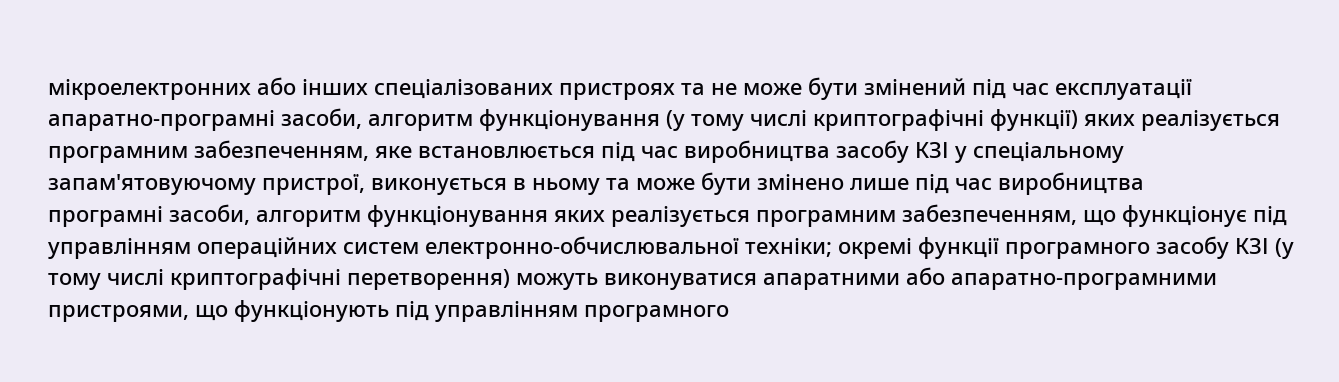мікроелектронних або інших спеціалізованих пристроях та не може бути змінений під час експлуатації
апаратно-програмні засоби, алгоритм функціонування (у тому числі криптографічні функції) яких реалізується програмним забезпеченням, яке встановлюється під час виробництва засобу КЗІ у спеціальному запам'ятовуючому пристрої, виконується в ньому та може бути змінено лише під час виробництва
програмні засоби, алгоритм функціонування яких реалізується програмним забезпеченням, що функціонує під управлінням операційних систем електронно-обчислювальної техніки; окремі функції програмного засобу КЗІ (у тому числі криптографічні перетворення) можуть виконуватися апаратними або апаратно-програмними пристроями, що функціонують під управлінням програмного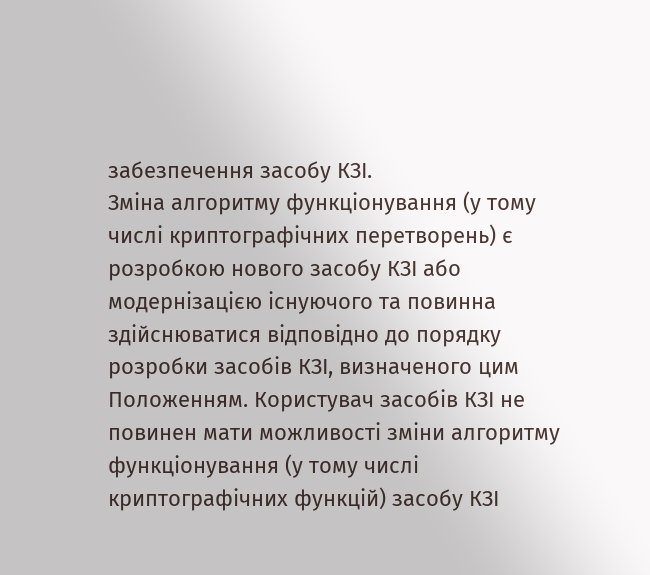забезпечення засобу КЗІ.
Зміна алгоритму функціонування (у тому числі криптографічних перетворень) є розробкою нового засобу КЗІ або модернізацією існуючого та повинна здійснюватися відповідно до порядку розробки засобів КЗІ, визначеного цим Положенням. Користувач засобів КЗІ не повинен мати можливості зміни алгоритму функціонування (у тому числі криптографічних функцій) засобу КЗІ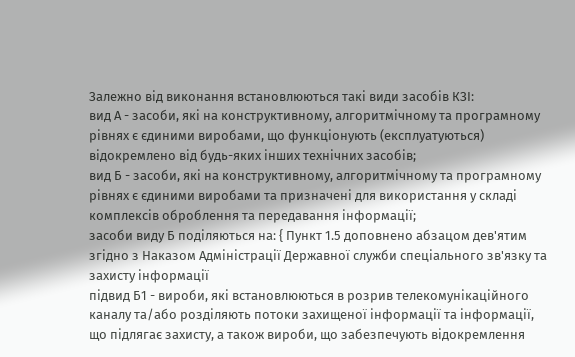Залежно від виконання встановлюються такі види засобів КЗІ:
вид А - засоби, які на конструктивному, алгоритмічному та програмному рівнях є єдиними виробами, що функціонують (експлуатуються) відокремлено від будь-яких інших технічних засобів;
вид Б - засоби, які на конструктивному, алгоритмічному та програмному рівнях є єдиними виробами та призначені для використання у складі комплексів оброблення та передавання інформації;
засоби виду Б поділяються на: { Пункт 1.5 доповнено абзацом дев'ятим згідно з Наказом Адміністрації Державної служби спеціального зв'язку та захисту інформації
підвид Б1 - вироби, які встановлюються в розрив телекомунікаційного каналу та/або розділяють потоки захищеної інформації та інформації, що підлягає захисту, а також вироби, що забезпечують відокремлення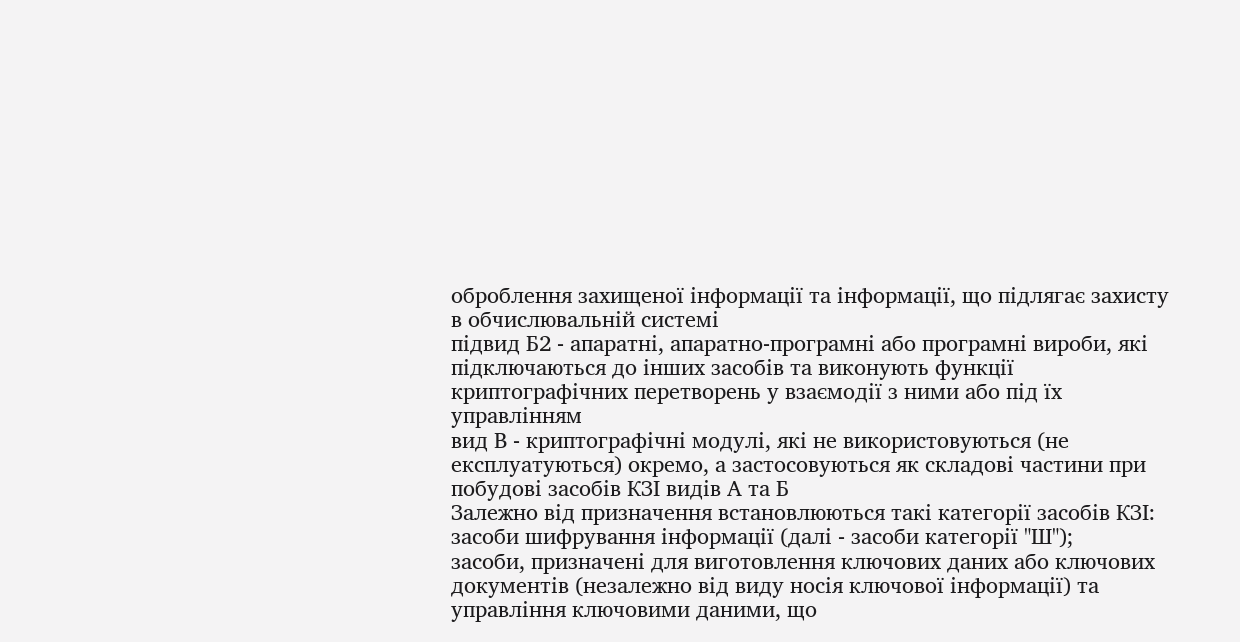оброблення захищеної інформації та інформації, що підлягає захисту в обчислювальній системі
підвид Б2 - апаратні, апаратно-програмні або програмні вироби, які підключаються до інших засобів та виконують функції криптографічних перетворень у взаємодії з ними або під їх управлінням
вид В - криптографічні модулі, які не використовуються (не експлуатуються) окремо, а застосовуються як складові частини при побудові засобів КЗІ видів А та Б
Залежно від призначення встановлюються такі категорії засобів КЗІ:
засоби шифрування інформації (далі - засоби категорії "Ш");
засоби, призначені для виготовлення ключових даних або ключових документів (незалежно від виду носія ключової інформації) та управління ключовими даними, що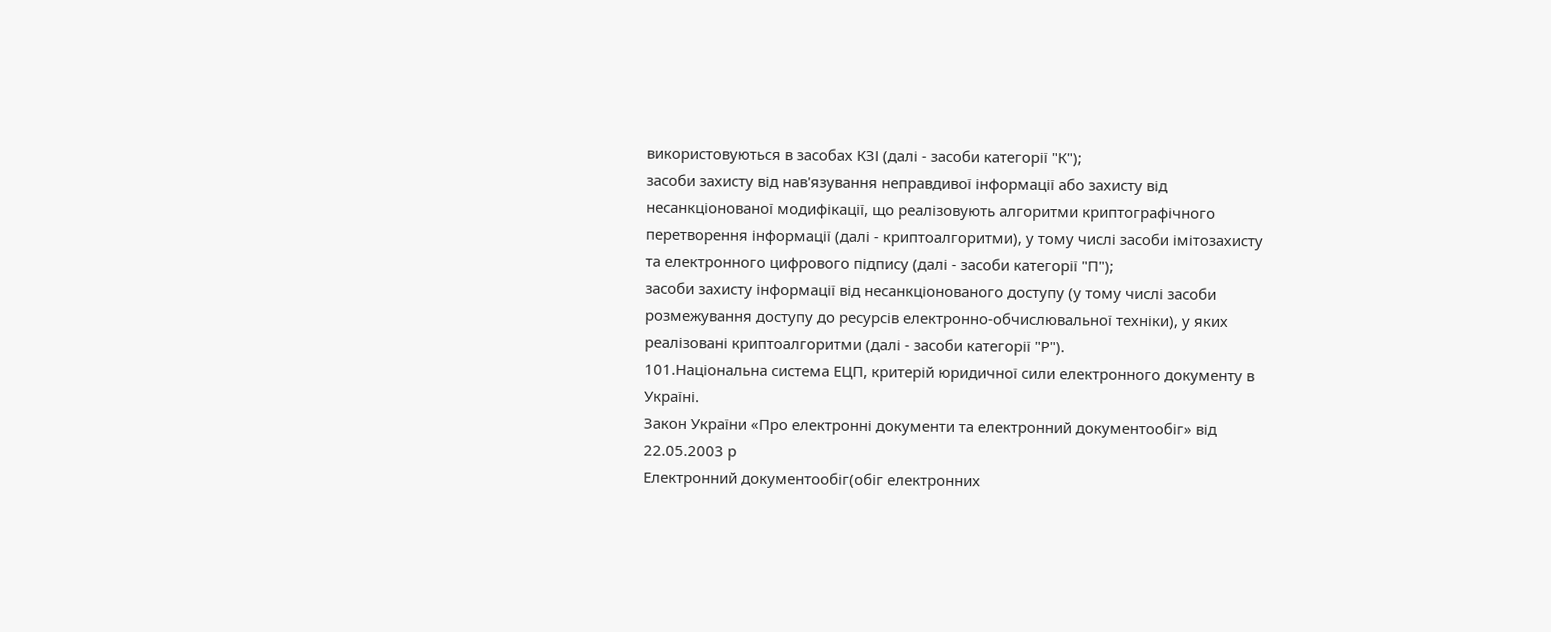використовуються в засобах КЗІ (далі - засоби категорії "К");
засоби захисту від нав'язування неправдивої інформації або захисту від несанкціонованої модифікації, що реалізовують алгоритми криптографічного перетворення інформації (далі - криптоалгоритми), у тому числі засоби імітозахисту та електронного цифрового підпису (далі - засоби категорії "П");
засоби захисту інформації від несанкціонованого доступу (у тому числі засоби розмежування доступу до ресурсів електронно-обчислювальної техніки), у яких реалізовані криптоалгоритми (далі - засоби категорії "Р").
101.Національна система ЕЦП, критерій юридичної сили електронного документу в Україні.
Закон України «Про електронні документи та електронний документообіг» від 22.05.2003 р
Електронний документообіг(обіг електронних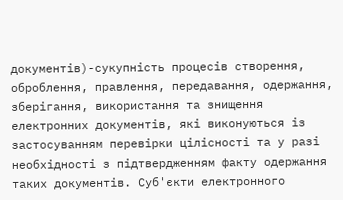документів)-сукупність процесів створення, оброблення, правлення, передавання, одержання, зберігання, використання та знищення електронних документів, які виконуються із застосуванням перевірки цілісності та у разі необхідності з підтвердженням факту одержання таких документів. Суб'єкти електронного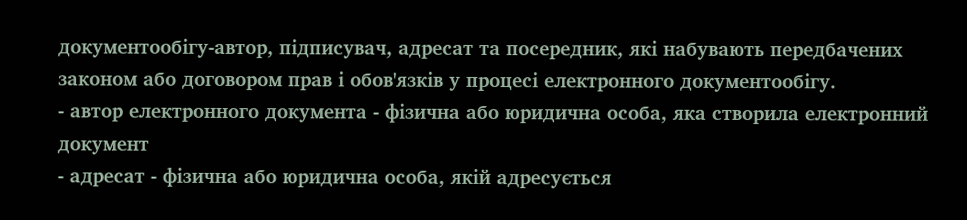документообігу-автор, підписувач, адресат та посередник, які набувають передбачених законом або договором прав і обов'язків у процесі електронного документообігу.
- автор електронного документа - фізична або юридична особа, яка створила електронний документ
- адресат - фізична або юридична особа, якій адресується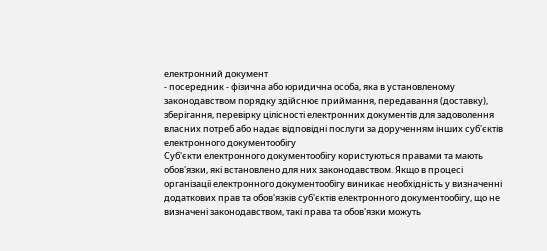електронний документ
- посередник - фізична або юридична особа, яка в установленому законодавством порядку здійснює приймання, передавання (доставку), зберігання, перевірку цілісності електронних документів для задоволення власних потреб або надає відповідні послуги за дорученням інших суб'єктів електронного документообігу
Суб'єкти електронного документообігу користуються правами та мають обов'язки, які встановлено для них законодавством. Якщо в процесі організації електронного документообігу виникає необхідність у визначенні додаткових прав та обов'язків суб'єктів електронного документообігу, що не визначені законодавством, такі права та обов'язки можуть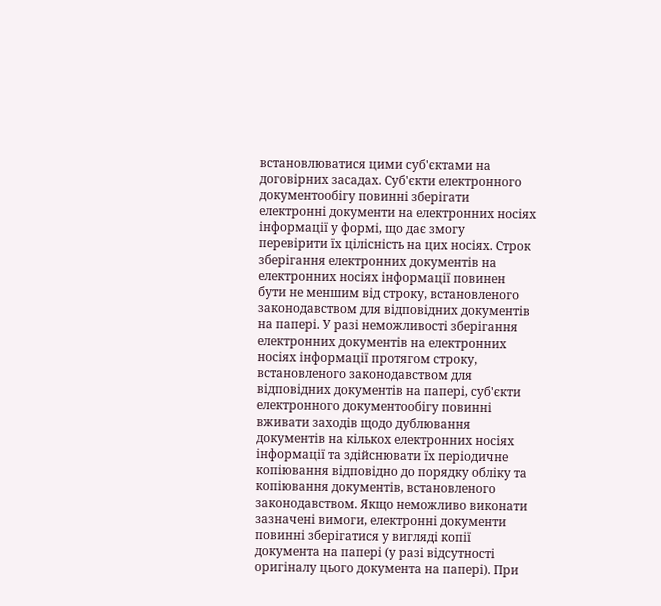встановлюватися цими суб'єктами на договірних засадах. Суб'єкти електронного документообігу повинні зберігати електронні документи на електронних носіях інформації у формі, що дає змогу перевірити їх цілісність на цих носіях. Строк зберігання електронних документів на електронних носіях інформації повинен бути не меншим від строку, встановленого законодавством для відповідних документів на папері. У разі неможливості зберігання електронних документів на електронних носіях інформації протягом строку, встановленого законодавством для відповідних документів на папері, суб'єкти електронного документообігу повинні вживати заходів щодо дублювання документів на кількох електронних носіях інформації та здійснювати їх періодичне копіювання відповідно до порядку обліку та копіювання документів, встановленого законодавством. Якщо неможливо виконати зазначені вимоги, електронні документи повинні зберігатися у вигляді копії документа на папері (у разі відсутності оригіналу цього документа на папері). При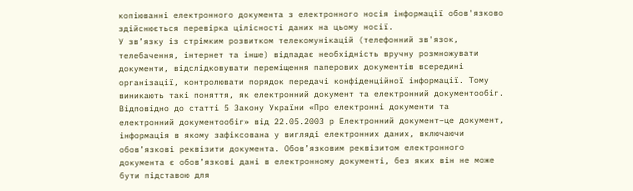копіюванні електронного документа з електронного носія інформації обов'язково здійснюється перевірка цілісності даних на цьому носії.
У зв’язку із стрімким розвитком телекомунікацій (телефонний зв'язок, телебачення, інтернет та інше) відпадає необхідність вручну розмножувати документи, відслідковувати переміщення паперових документів всередині організації, контролювати порядок передачі конфіденційної інформації. Тому виникають такі поняття, як електронний документ та електронний документообіг. Відповідно до статті 5 Закону України «Про електронні документи та електронний документообіг» від 22.05.2003 р Електронний документ–це документ, інформація в якому зафіксована у вигляді електронних даних, включаючи обов’язкові реквізити документа. Обов’язковим реквізитом електронного документа є обов’язкові дані в електронному документі, без яких він не може бути підставою для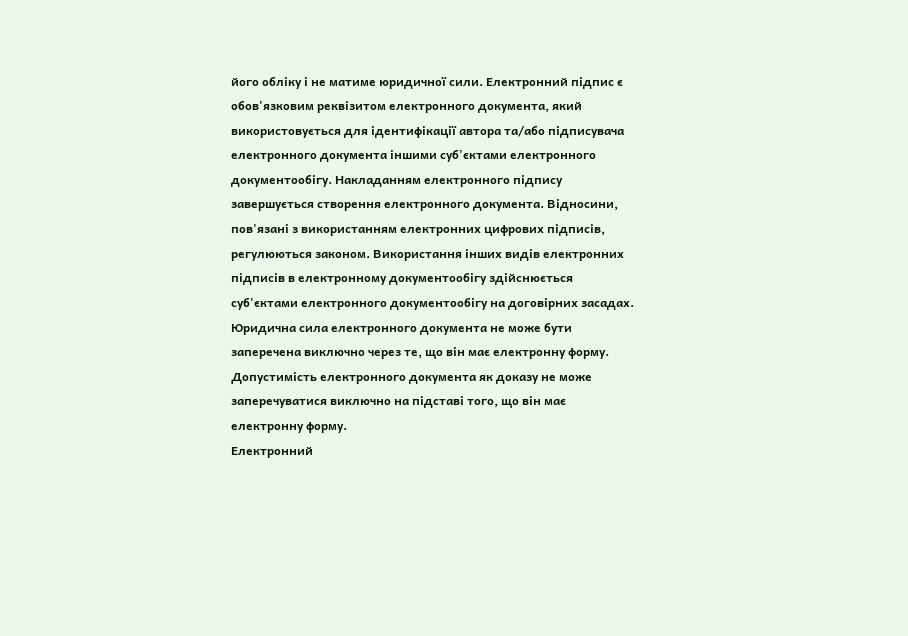його обліку і не матиме юридичної сили. Електронний підпис є обов'язковим реквізитом електронного документа, який використовується для ідентифікації автора та/або підписувача електронного документа іншими суб'єктами електронного документообігу. Накладанням електронного підпису завершується створення електронного документа. Відносини, пов'язані з використанням електронних цифрових підписів, регулюються законом. Використання інших видів електронних підписів в електронному документообігу здійснюється суб'єктами електронного документообігу на договірних засадах.
Юридична сила електронного документа не може бути заперечена виключно через те, що він має електронну форму. Допустимість електронного документа як доказу не може заперечуватися виключно на підставі того, що він має електронну форму.
Електронний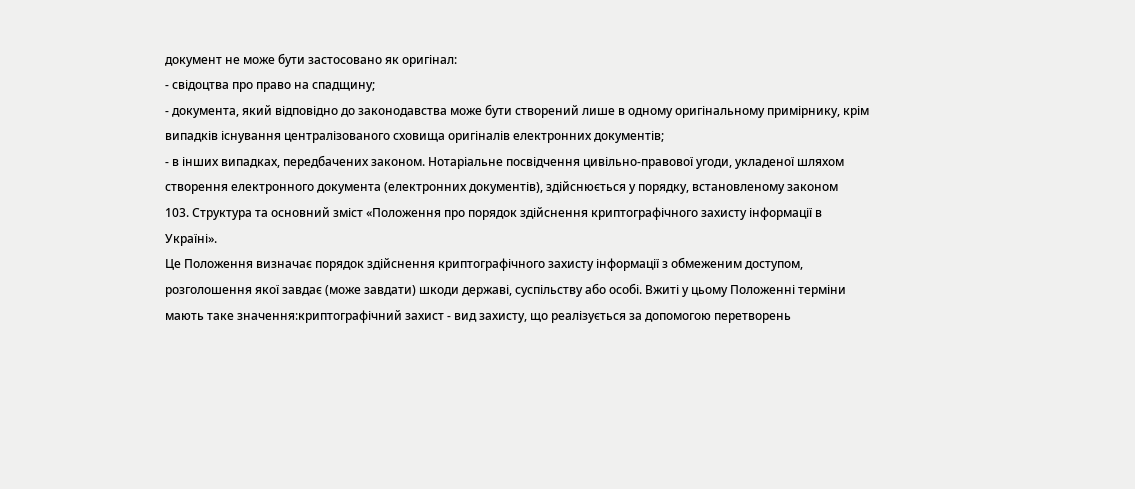документ не може бути застосовано як оригінал:
- свідоцтва про право на спадщину;
- документа, який відповідно до законодавства може бути створений лише в одному оригінальному примірнику, крім випадків існування централізованого сховища оригіналів електронних документів;
- в інших випадках, передбачених законом. Нотаріальне посвідчення цивільно-правової угоди, укладеної шляхом створення електронного документа (електронних документів), здійснюється у порядку, встановленому законом
103. Структура та основний зміст «Положення про порядок здійснення криптографічного захисту інформації в Україні».
Це Положення визначає порядок здійснення криптографічного захисту інформації з обмеженим доступом, розголошення якої завдає (може завдати) шкоди державі, суспільству або особі. Вжиті у цьому Положенні терміни мають таке значення:криптографічний захист - вид захисту, що реалізується за допомогою перетворень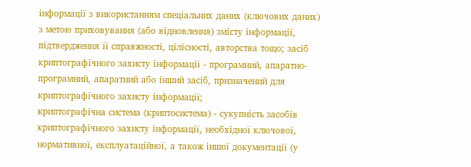інформації з використанням спеціальних даних (ключових даних) з метою приховування (або відновлення) змісту інформації, підтвердження її справжності, цілісності, авторства тощо; засіб криптографічного захисту інформації - програмний, апаратно-програмний, апаратний або інший засіб, призначений для криптографічного захисту інформації;
криптографічна система (криптосистема) - сукупність засобів криптографічного захисту інформації, необхідної ключової, нормативної, експлуатаційної, а також іншої документації (у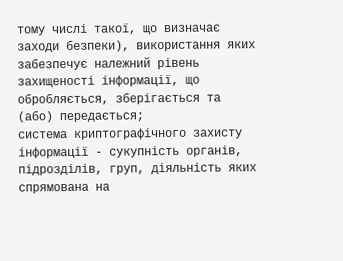тому числі такої, що визначає заходи безпеки), використання яких забезпечує належний рівень захищеності інформації, що обробляється, зберігається та (або) передається;
система криптографічного захисту інформації - сукупність органів, підрозділів, груп, діяльність яких спрямована на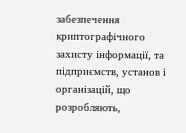забезпечення криптографічного захисту інформації, та підприємств, установ і організацій, що розробляють,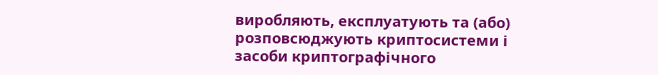виробляють, експлуатують та (або) розповсюджують криптосистеми і засоби криптографічного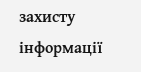захисту інформації